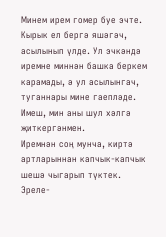Минем ирем гомер буе эчте. Кырык ел бергә яшәгәч, асылынып үлде. Ул эчкәндә иремне миннән башка беркем карамады, ә ул асылынгач, туганнары мине гаепләде. Имеш, мин аны шул хәлгә җиткергәнмен.
Иремнән соң мунча, киртә артларыннан капчык-капчык шешә чыгарып түктек. Эреле-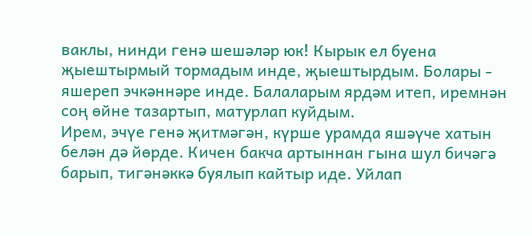ваклы, нинди генә шешәләр юк! Кырык ел буена җыештырмый тормадым инде, җыештырдым. Болары - яшереп эчкәннәре инде. Балаларым ярдәм итеп, иремнән соң өйне тазартып, матурлап куйдым.
Ирем, эчүе генә җитмәгән, күрше урамда яшәүче хатын белән дә йөрде. Кичен бакча артыннан гына шул бичәгә барып, тигәнәккә буялып кайтыр иде. Уйлап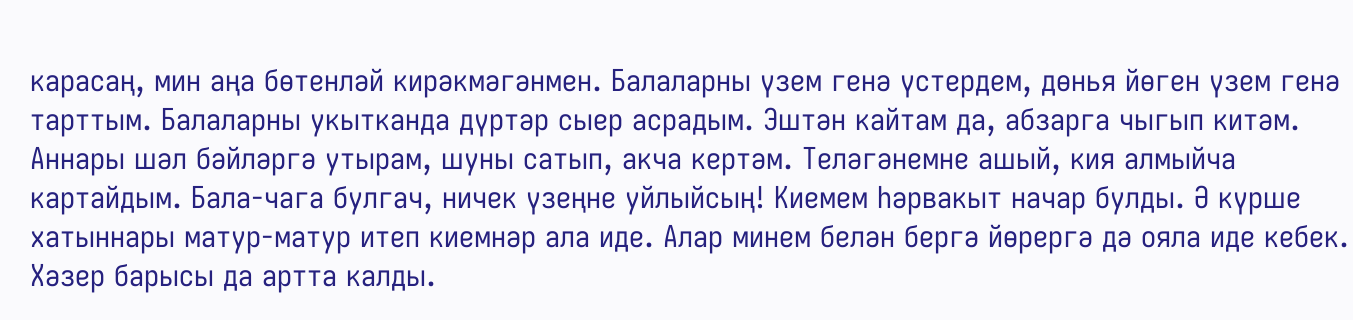карасаң, мин аңа бөтенләй кирәкмәгәнмен. Балаларны үзем генә үстердем, дөнья йөген үзем генә тарттым. Балаларны укытканда дүртәр сыер асрадым. Эштән кайтам да, абзарга чыгып китәм. Аннары шәл бәйләргә утырам, шуны сатып, акча кертәм. Теләгәнемне ашый, кия алмыйча картайдым. Бала-чага булгач, ничек үзеңне уйлыйсың! Киемем һәрвакыт начар булды. Ә күрше хатыннары матур-матур итеп киемнәр ала иде. Алар минем белән бергә йөрергә дә ояла иде кебек.
Хәзер барысы да артта калды.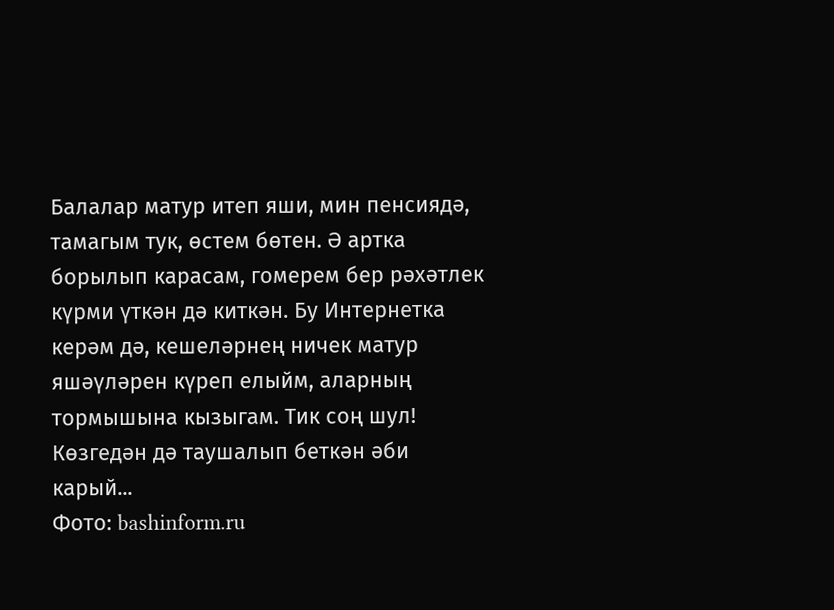Балалар матур итеп яши, мин пенсиядә, тамагым тук, өстем бөтен. Ә артка борылып карасам, гомерем бер рәхәтлек күрми үткән дә киткән. Бу Интернетка керәм дә, кешеләрнең ничек матур яшәүләрен күреп елыйм, аларның тормышына кызыгам. Тик соң шул! Көзгедән дә таушалып беткән әби карый...
Фото: bashinform.ru